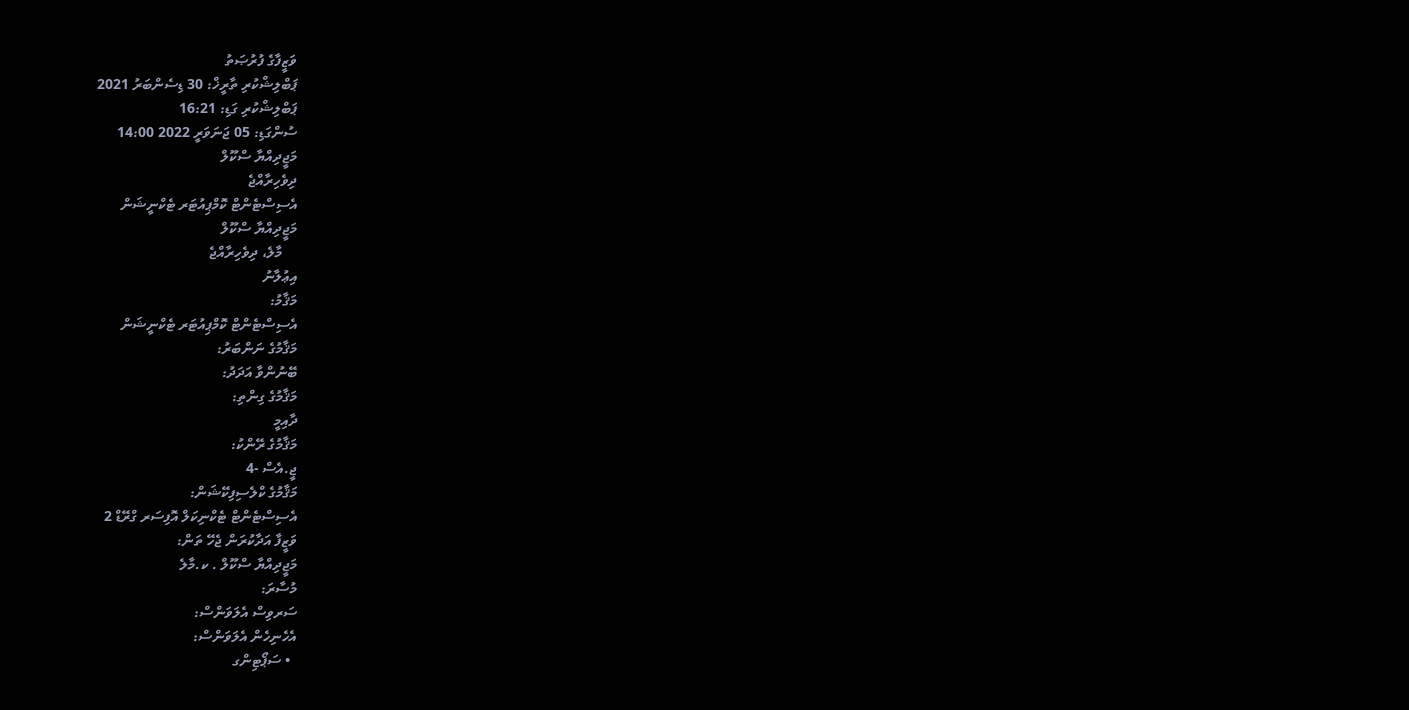ވަޒީފާގެ ފުރުޞަތު
ޕަބްލިޝްކުރި ތާރީޚް: 30 ޑިސެންބަރު 2021
ޕަބްލިޝްކުރި ގަޑި: 16:21
ސުންގަޑި: 05 ޖަނަވަރީ 2022 14:00
މަޖީދިއްޔާ ސްކޫލް
ދިވެހިރާއްޖެ
އެސިސްޓެންޓް ކޮމްޕިއުޓަރ ޓެކްނީޝަން
މަޖީދިއްޔާ ސްކޫލް
    މާލެ، ދިވެހިރާއްޖެ
އިޢުލާނު
މަޤާމު:
އެސިސްޓެންޓް ކޮމްޕިއުޓަރ ޓެކްނީޝަން
މަޤާމުގެ ނަންބަރު:
ބޭނުންވާ އަދަދު:
މަޤާމުގެ ގިންތި:
ދާއިމީ
މަޤާމުގެ ރޭންކު:
ޖީ.އެސް -4
މަޤާމުގެ ކްލެސިފިކޭޝަން:
އެސިސްޓެންޓް ޓެކްނިކަލް އޮފިސަރ ގްރޭޑް 2
ވަޒީފާ އަދާކުރަން ޖެހޭ ތަން:
މަޖީދިއްޔާ ސްކޫލް . ކ.މާލެ
މުސާރަ:
ސަރވިސް އެލަވަންސް:
އެހެނިހެން އެލަވަންސް:
  • ސަޕޯޓިންގ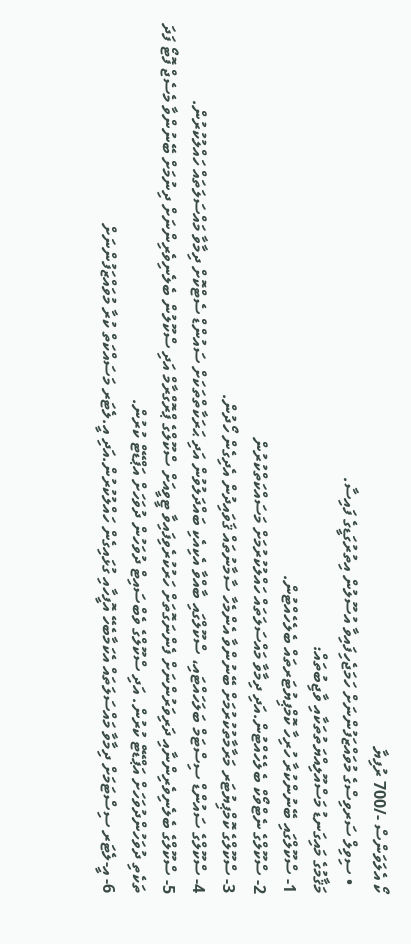ކޯ އެލަވަންސް -/700 ރުފިޔާ
  • ސިވިލް ސަރވިސްގެ މުވައްޒަފުންނަށް ހަމަޖެހިފައިވާ އުސޫލުން އިތުރުގަޑީގެ ފައިސާ.
މަޤާމުގެ މައިގަނޑު މަސްއޫލިއްޔަތުތަކާއި ވާޖިބުތައް:
1- ސްކޫލްގައި ބޭނުންކުރާ ހުރިހާ ކޮމްޕިޔުޓަރތައް ބެލެހެއްޓުން.
2- ސްކޫލްގެ ނެޓްވޯކް ބެލެހެއްޓުން.އަދި ދިމާވާ މައްސަލަތައް ހައްލުކުރުމަށް މަސައްކަތްކުރުން
3- ސްކޫލްގެ ކޮމްޕިޔުޓަރ މަރާމާތުކުރުމަށް ބޭނުންވާ އެންމެހާ ސާމާނުތައް ޤަވައިދުން އެދިގެން ހޯދުން.
4- ސްކޫލްގެ ސައުންޑް ސިސްޓަމް ބަލަހައްޓައި، ސްކޫލްގައި ބާއްވާ އެކިއެކި ބައްދަލުވުން އަދި ޙަރަކާތްތަކަށް ސައުންޑް ސެޓްކޮށް ދިމާވާ މައްސަލަތައް ހައްލުކުރުން.
5- ސްކޫލްގެ ބެލެނިވެރިންނާއި ދަރިވަރުންނަށް ފެންނަގޮތަށް ހަރުކުރެވިފައިވާ ޓީވީއަށް ސްކޫލްގެ ޕްރޮގްރާމް އަދި ސްކޫލުން ބެލެނިވެރިންނަށް ދިނުމަށް ބޭނުންވާ މެސެޖް ފޮޓޯ ފަދަ ތަކެތި ދުވަހުންދުވަހަށް އަޕްޑޭޓް ކުރުން. އަދި ސްކޫލްގެ ވެބްސައިޓް ދުވަހުން ދުވަހަށް އަޕްޑޭޓް ކުރުން.
6- އީ-ލެޓަރ ސިސްޓަމަށް ދިމާވާ މައްސަލަތައް އެކަމާބެހޭ އޮފީހާއި ގުޅައިގެން ހައްލުކުރުން.އަދި އީ.ލެޓަރ މަސައްކަތް ކުރާ މުވައްޒަފުންނަށް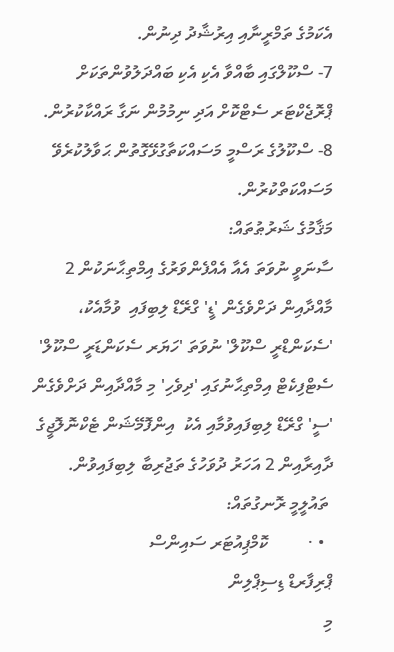އެކަމުގެ ތަމްރީނާއި އިރުޝާދު ދިނުން.
7- ސްކޫލްގައި ބާއްވާ އެކި އެކި ބައްދަލުވުންތަކަށް ޕްރޮޖެކްޓަރ ސެޓްކޮށް އަދި ނިމުމުން ނަގާ ރައްކާކުރުން.
8- ސްކޫލުގެ ރަސްމީ މަސައްކަތާގުޅޭގޮތުން ޙަވާލުކުރެވޭ މަސައްކަތްކުރުން.
މަޤާމުގެ ޝަރުޠުތައް:
ސާނަވީ ނުވަތަ އެއާ އެއްފެންވަރުގެ އިމްތިޙާނަކުން 2 މާއްދާއިން ދަށްވެގެން 'ޑީ' ގްރޭޑް ލިބިފައި  ވުމާއެކު، 'ސެކަންޑްރީ ސްކޫލް' ނުވަތަ 'ހަޔަރ ސެކަންޑަރީ ސްކޫލް' ސެޓްފިކެޓް އިމްތިޙާނުގައި 'ދިވެހި' މި މާއްދާއިން ދަށްވެގެން 'ސީ' ގްރޭޑް ލިބިފައިވުމާއި އެކު  އިންފޮމޭޝަން ޓެކްނޮލޮޖީގެ ދާއިރާއިން 2 އަހަރު ދުވަހުގެ ތަޖުރިބާ ލިބިފައިވުން.
 ތައުލީމީ ރޮނގުތައް:
  • ·         ކޮމްޕިއުޓަރ ސައިންސް
ޕްރިފާރޑް ޑިސިޕްލިން
މި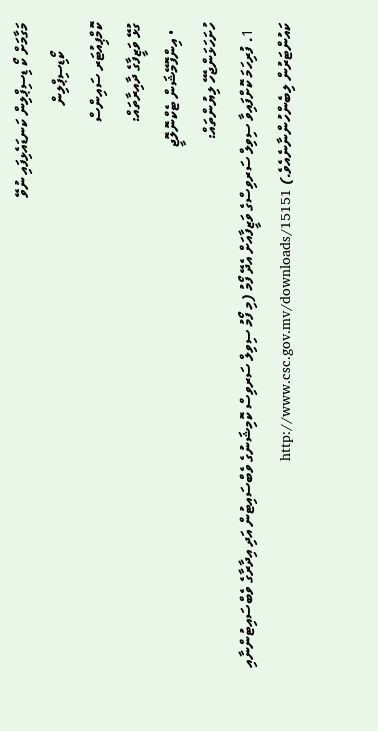މަގާމަށް ކޯ ޑިސިޕްލިން ކަނޑައެޅިފައި ނުވޭ
        ކޯޑިސިޕްލިން
ކޮމްޕިއުޓަރ ސައިންސް
ގުޅޭ ވަޒީފާގެ ދާއިރާތައް:
  • އިންފޮމޭޝަން ޓެކްނޮލޮޖީ
ހުށަހަޅަންޖެހޭ ލިޔުންތައް:
  1. ފުރިހަމަ ކޮށްފައިވާ ސިވިލް ސަރވިސްގެ ވަޒީފާއަށް އެދޭ ފޯމު (މި ފޯމު ސިވިލް ސަރވިސް ކޮމިޝަނުގެ ވެބްސައިޓުން އަދި އިދާރާގެ ވެބްސައިޓުންނާއި ކައުންޓަރުން ލިބެންހުންނާނެއެވެ.) http://www.csc.gov.mv/downloads/15151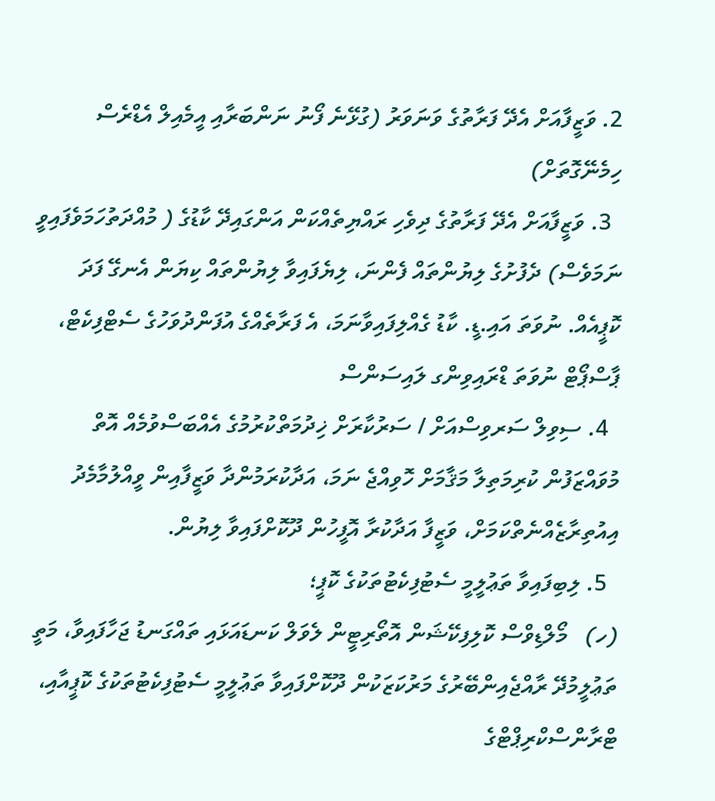2. ވަޒީފާއަށް އެދޭ ފަރާތުގެ ވަނަވަރު (ގުޅޭނެ ފޯނު ނަންބަރާއި އީމެއިލް އެޑްރެސް ހިމެނޭގޮތަށް)
  3. ވަޒީފާއަށް އެދޭ ފަރާތުގެ ދިވެހި ރައްޔިތެއްކަން އަންގައިދޭ ކާޑުގެ ( މުއްދަތުހަމަވެފައިވީ ނަމަވެސް) ދެފުށުގެ ލިޔުންތައް ފެންނަ، ލިޔެފައިވާ ލިޔުންތައް ކިޔަން އެނގޭ ފަދަ ކޮޕީއެއް. ނުވަތަ އައި.ޑީ. ކާޑު ގެއްލިފައިވާނަމަ، އެ ފަރާތެއްގެ އުފަންދުވަހުގެ ސެޓްފިކެޓް، ޕާސްޕޯޓް ނުވަތަ ޑްރައިވިންގ ލައިސަންސް
  4. ސިވިލް ސަރވިސްއަށް / ސަރުކާރަށް ޚިދުމަތްކުރުމުގެ އެއްބަސްވުމެއް އޮތް މުވައްޒަފުން ކުރިމަތިލާ މަޤާމަށް ހޮވިއްޖެ ނަމަ، އަދާކުރަމުންދާ ވަޒީފާއިން ވީއްލުމާމެދު އިއުތިރާޒެއްނެތްކަމަށް، ވަޒީފާ އަދާކުރާ އޮފީހުން ދޫކޮށްފައިވާ ލިޔުން.
  5. ލިބިފައިވާ ތަޢުލީމީ ސެޓުފިކެޓުތަކުގެ ކޮޕީ؛
(ހ)   މޯލްޑިވްސް ކޮލިފިކޭޝަން އޮތޯރިޓީން ލެވަލް ކަނޑައަޅައި ތައްގަނޑު ޖަހާފައިވާ، މަތީ ތަޢުލީމުދޭ ރާއްޖެއިންބޭރުގެ މަރުކަޒަކުން ދޫކޮށްފައިވާ ތަޢުލީމީ ސެޓުފިކެޓުތަކުގެ ކޮޕީއާއި، ޓްރާންސްކްރިޕްޓްގެ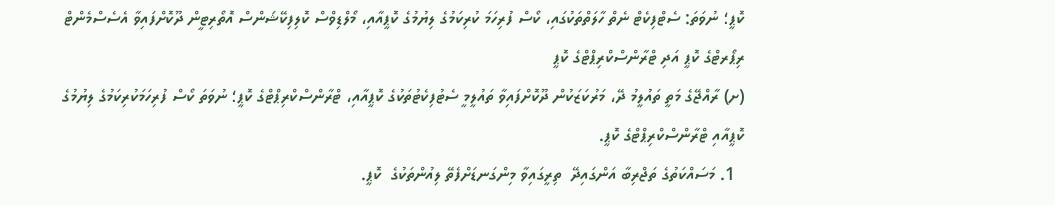ކޮޕީ؛ ނުވަތަ: ސެޓްފިކެޓް ނެތް ހާލަތްތަކުގައި، ކޯސް ފުރިހަމަ ކުރިކަމުގެ ލިޔުމުގެ ކޮޕީއާއި، މޯލްޑިވްސް ކޮލިފިކޭޝަންސް އޮތޯރިޓީން ދޫކޮށްފައިވާ އެސެސްމެންޓް ރިޕޯރޓްގެ ކޮޕީ އަދި ޓްރާންސްކްރިޕްޓްގެ ކޮޕީ
(ށ) ރާއްޖޭގެ މަތީ ތައުލީމު ދޭ، މަރުކަޒަކުން ދޫކޮށްފައިވާ ތައުލީމީ ސެޓުފިކެޓުތަކުގެ ކޮޕީއާއި، ޓްރާންސްކްރިޕްޓްގެ ކޮޕީ؛ ނުވަތަ ކޯސް ފުރިހަމަކުރިކަމުގެ ލިޔުމުގެ ކޮޕީއާއި ޓްރާންސްކްރިޕްޓްގެ ކޮޕީ.
  1. މަސައްކަތުގެ ތަޖްރިބާ އަންގައިދޭ  ތިރީގައިވާ މިންގަނޑަށްފެތޭ ލިއުންތަކުގެ  ކޮޕީ.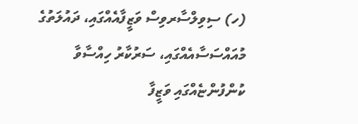(ހ) ސިވިލްސާރވިސް ވަޒީފާއެއްގައި، ދައުލަތުގެ މުއައްސަސާއެއްގައި، ސަރުކާރު ހިއްސާވާ ކުންފުންޏެއްގައި ވަޒީފާ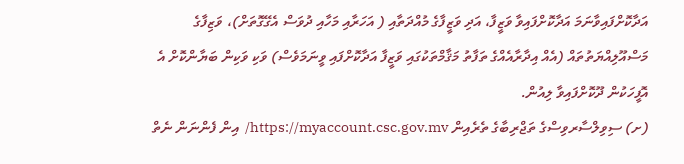އަދާކޮށްފައިވާނަމަ އަދާކޮށްފައިވާ ވަޒީފާ، އަދި ވަޒީފާގެ މުއްދަތާއި ( އަހަރާއި މަހާއި ދުވަސް އެގޭގޮތަށް)، ވަޒިފާގެ މަސްއޫލިއްޔަތުތައް (އެއް އިދާރާއެއްގެ ތަފާތު މަޤާމްތަކުގައި ވަޒީފާ އަދާކޮށްފައި ވީނަމަވެސް) ވަކި ވަކިން ބަޔާންކޮށް އެ އޮފީހަކުން ދޫކޮށްފައިވާ ލިއުން.
(ށ) ސިވިލްސާރވިސްގެ ތަޖްރިބާގެ ތެރެއިން https://myaccount.csc.gov.mv/  އިން ފެންނަން ނެތް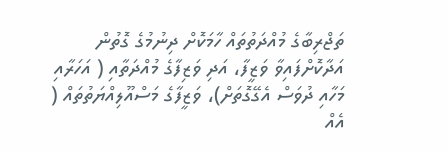ތަޖްރިބާގެ މުއްދަތުތައް ހާމަކޮށް ދިނުމުގެ ގޮތުން އަދާކޮށްފައިވާ ވަޒީފާ، އަދި ވަޒިފާގެ މުއްދަތާއި ( އަހަރާއި މަހާއި ދުވަސް އެގޭގޮތަށް)، ވަޒީފާގެ މަސްއޫލިއްޔަތުތައް ( އެއް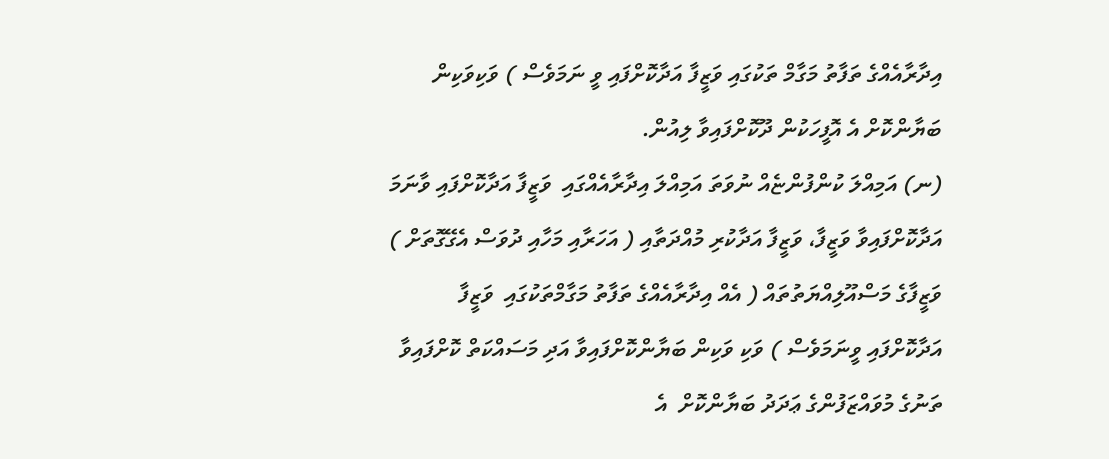އިދާރާއެއްގެ ތަފާތު މަގާމް ތަކުގައި ވަޒީފާ އަދާކޮށްފައި ވީ ނަމަވެސް ) ވަކިވަކިން ބަޔާންކޮށް އެ އޮފީހަކުން ދޫކޮށްފައިވާ ލިއުން.
(ނ) އަމިއްލަ ކުންފުންޏެއް ނުވަތަ އަމިއްލަ އިދާރާއެއްގައި  ވަޒީފާ އަދާކޮށްފައި ވާނަމަ އަދާކޮށްފައިވާ ވަޒީފާ، ވަޒީފާ އަދާކުރި މުއްދަތާއި ( އަހަރާއި މަހާއި ދުވަސް އެގޭގޮތަށް ) ވަޒީފާގެ މަސްއޫލިއްޔަތުތައް ( އެއް އިދާރާއެއްގެ ތަފާތު މަގާމްތަކުގައި  ވަޒީފާ އަދާކޮށްފައި ވީނަމަވެސް ) ވަކި ވަކިން ބަޔާންކޮށްފައިވާ އަދި މަސައްކަތް ކޮށްފައިވާ  ތަނުގެ މުވައްޒަފުންގެ ޢަދަދު ބަޔާންކޮށް  އެ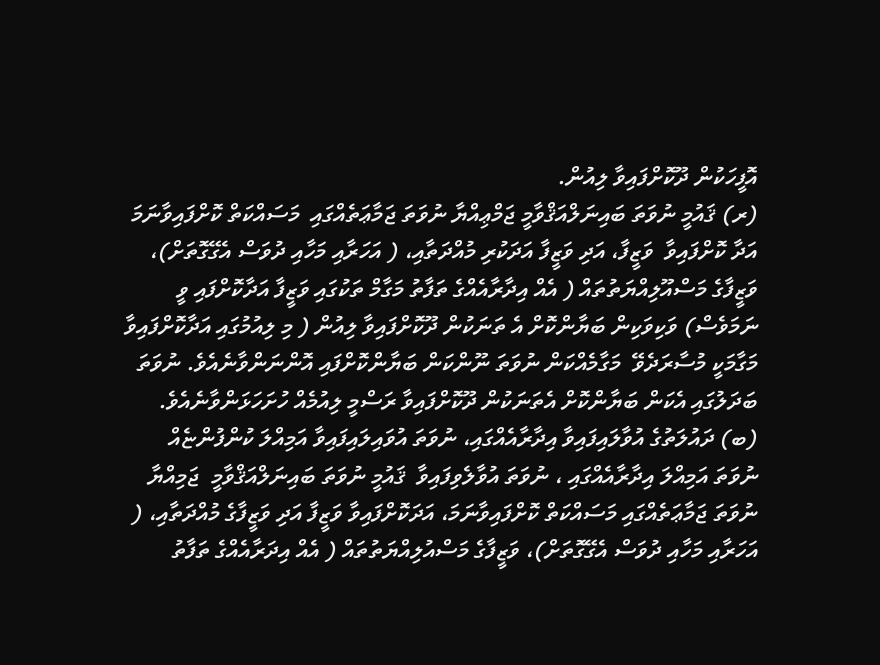އޮފީހަކުން ދޫކޮށްފައިވާ ލިއުން.
(ރ) ޤައުމީ ނުވަތަ ބައިނަލްއަޤްވާމީ ޖަމްޢިއްޔާ ނުވަތަ ޖަމާޢަތެއްގައި  މަސައްކަތް ކޮށްފައިވާނަމަ އަދާ ކޮށްފައިވާ  ވަޒީފާ، އަދި ވަޒީފާ އަދަކުރި މުއްދަތާއި، ( އަހަރާއި މަހާއި ދުވަސް އެގޭގޮތަށް)، ވަޒީފާގެ މަސްއޫލިއްޔަތުތައް ( އެއް އިދާރާއެއްގެ ތަފާތު މަގާމް ތަކުގައި ވަޒީފާ އަދާކޮށްފައި ވީ ނަމަވެސް) ވަކިވަކިން ބަޔާންކޮށް އެ ތަނަކުން ދޫކޮށްފައިވާ ލިއުން ( މި ލިއުމުގައި އަދާކޮށްފައިވާ މަގާމަކީ މުސާރަދެވޭ  މަގާމެއްކަން ނުވަތަ ނޫންކަން ބަޔާންކޮށްފައި އޮންނަންވާނެއެވެ. ނުވަތަ ބަދަލުގައި އެކަން ބަޔާންކޮށް އެތަނަކުން ދޫކޮށްފައިވާ ރަސްމީ ލިއުމެއް ހުށަހަޅަންވާނެއެވެ.
(ބ) ދައުލަތުގެ އުވާލައިފައިވާ އިދާރާއެއްގައި، ނުވަތަ އުވައިލައިފައިވާ އަމިއްލަ ކުންފުންޏެއް ނުވަތަ އަމިއްލަ އިދާރާއެއްގައި ، ނުވަތަ އުވާލެވިފައިވާ  ޤައުމީ ނުވަތަ ބައިނަލްއަޤްވާމީ  ޖަމިއްޔާ ނުވަތަ ޖަމާޢަތެއްގައި މަސައްކަތް ކޮށްފައިވާނަމަ، އަދަކޮށްފައިވާ ވަޒީފާ އަދި ވަޒީފާގެ މުއްދަތާއި، ( އަހަރާއި މަހާއި ދުވަސް އެގޭގޮތަށް)، ވަޒީފާގެ މަސްއުލިއްޔަތުތައް ( އެއް އިދަރާއެއްގެ ތަފާތު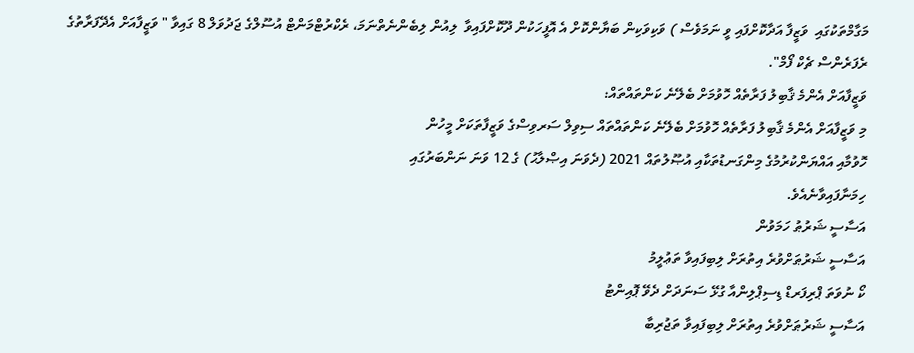މަގާމްތަކުގައި  ވަޒީފާ އަދާކޮށްފައި ވީ ނަމަވެސް ) ވަކިވަކިން ބަޔާންކޮށް އެ އޮފީހަކުން ދޫކޮށްފައިވާ  ލިއުން ލިބެންނެތްނަމަ، ރެކްރުޓްމަންޓް އުސޫލްގެ ޖަދުވަލް 8 ގައިވާ " ވަޒީފާއަށް އެދޭފަރާތުގެ ރެފަރެންސް ޗެކް ފޯމް".
ވަޒީފާއަށް އެންމެ ޤާބިލު ފަރާތެއް ހޮވުމަށް ބެލޭނެ ކަންތައްތައް:
މި ވަޒީފާއަށް އެންމެ ޤާބިލު ފަރާތެއް ހޮވުމަށް ބެލޭނެ ކަންތައްތައް ސިވިލް ސަރވިސްގެ ވަޒީފާތަކަށް މީހުން
ހޮވުމާއި އައްޔަންކުރުމުގެ މިންގަނޑުތަކާއި އުޞޫލުތައް 2021 (ދެވަނަ އިޞްލާޙު) ގެ 12 ވަނަ ނަންބަރުގައި
ހިމަނާފައިވާނެއެވެ.
އަސާސީ ޝަރުޠު ހަމަވުން
އަސާސީ ޝަރުޠަށްވުރެ އިތުރަށް ލިބިފައިވާ ތަޢުލީމު
ކޯ ނުވަތަ ޕްރިފަރޑް ޑިސިޕްލިންއާ ގުޅޭ ސަނަދަށް ދެވޭ ޕޮއިންޓު
އަސާސީ ޝަރުޠަށްވުރެ އިތުރަށް ލިބިފައިވާ ތަޖުރިބާ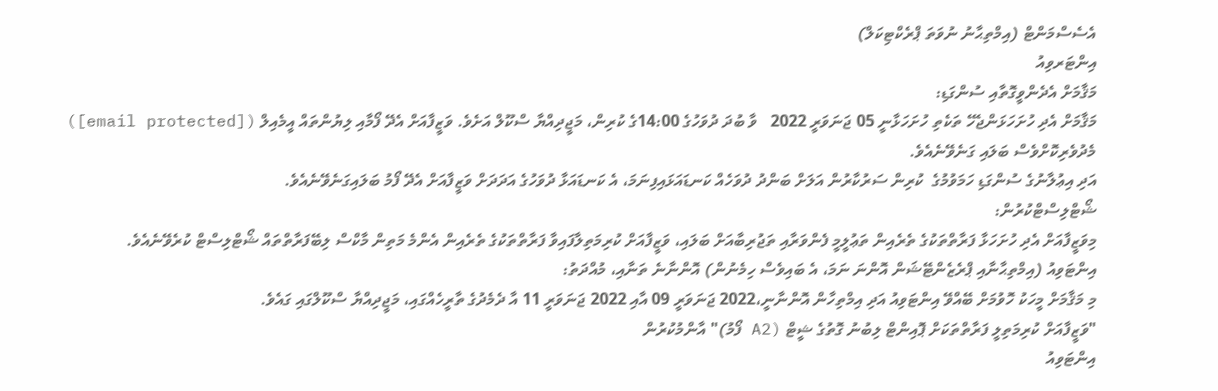އެސެސްމަންޓް (އިމްތިޙާނު ނުވަތަ ޕްރެކްޓިކަލް)
އިންޓަރވިއު
މަޤާމަށް އެދެންވީގޮތާއި ސުންގަޑި:
މަޤާމަށް އެދި ހުށަހަޅަންޖެހޭ ތަކެތި ހުށަހަޅާނީ 05 ޖަނަވަރީ 2022   ވާ ބުދަ ދުވަހުގެ 14:00ގެ ކުރިން، މަޖީދިއްޔާ ސްކޫލް އަށެވެ. ވަޒީފާއަށް އެދޭ ފޯމާއި ލިޔުންތައް އީމެއިލް ([email protected]) މެދުވެރިކޮށްވެސް ބަލައި ގަނެވޭނެއެވެ.
އަދި އިޢުލާނުގެ ސުންގަޑި ހަމަވުމުގެ  ކުރިން ސަރުކާރުން އަލަށް ބަންދު ދުވަހެއް ކަނޑައަޅައިފިނަމަ، އެ ކަނޑައަޅާ ދުވަހުގެ އަދަދަށް ވަޒީފާއަށް އެދޭ ފޯމު ބަލައިގަނެވޭނެއެވެ.
ޝޯޓްލިސްޓްކުރުން:
މިވަޒީފާއަށް އެދި ހުށަހަޅާ ފަރާތްތަކުގެ ތެރެއިން ތަޢުލީމީ ފެންވަރާއި ތަޖުރިބާއަށް ބަލައި، ވަޒީފާއަށް ކުރިމަތިލާފައިވާ ފަރާތްތަކުގެ ތެރެއިން އެންމެ މަތިން މާކްސް ލިބޭފަރާތްތައް ޝޯޓްލިސްޓް ކުރެވޭނެއެވެ.
އިންޓަވިއު (އިމްތިޙާނާއި ޕްރެޒެންޓޭޝަން އޮންނަ ނަމަ، އެ ބައިވެސް ހިމެނުން) އޮންނާނެ ތަނާއި، މުއްދަތު:
މި މަޤާމަށް މީހަކު ހޮވުމަށް ބޭއްވޭ އިންޓަވިއު އަދި އިމްތިހާން އޮންނާނީ،2022 ޖަނަވަރީ 09 އާއި 2022 ޖަނަވަރީ 11 އާ ދެމެދުގެ ތާރީހެއްގައި، މަޖީދިއްޔާ ސްކޫލްގައި ގައެވެ.
"ވަޒީފާއަށް ކުރިމަތިލީ ފަރާތްތަކަށް ޕޮއިންޓް ލިބުނު ގޮތުގެ ޝީޓް (A2 ފޯމު)" އާންމުކުރުން
އިންޓަވިއު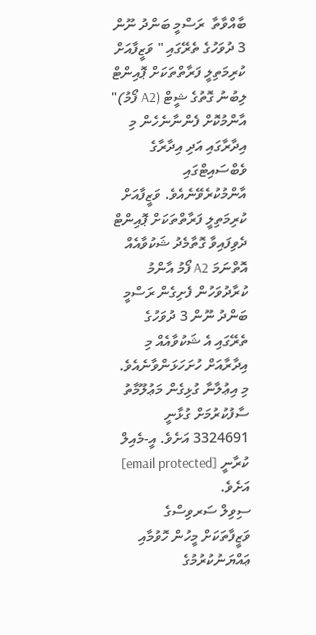ބާއްވާތާ  ރަސްމީ ބަންދު ނޫން 3 ދުވަހުގެ ތެރޭގައި " ވަޒީފާއަށް ކުރިމަތިލީ ފަރާތްތަކަށް ޕޮއިންޓް ލިބުނު ގޮތުގެ ޝީޓް (A2 ފޯމު)" އާންމުކޮށް ފެންނާނެހެން މި އިދާރާގައި އަދި އިދާރާގެ ވެބްސައިޓްގައި އާންމުކުރެވޭނެއެވެ. ވަޒީފާއަށް ކުރިމަތިލީ ފަރާތްތަކަށް ޕޮއިންޓް ދެވިފައިވާ ގޮތާމެދު ޝަކުވާއެއް އޮތްނަމަ A2 ފޯމު އާންމު ކުރާދުވަހުން ފެށިގެން ރަސްމީ ބަންދު ނޫން 3 ދުވަހުގެ ތެރޭގައި އެ ޝަކުވާއެއް މި އިދާރާއަށް ހުށަހަޅަންވާނެއެވެ.
މި އިޢުލާނާ ގުޅިގެން މަޢުލޫމާތު ސާފުކުރުމަށް ގުޅާނީ 3324691 އަށެވެ. އީ-މެއިލް ކުރާނީ [email protected] އަށެވެ.
ސިވިލް ސަރވިސްގެ ވަޒީފާތަކަށް މީހުން ހޮވުމާއި ޢައްޔަނުކުރުމުގެ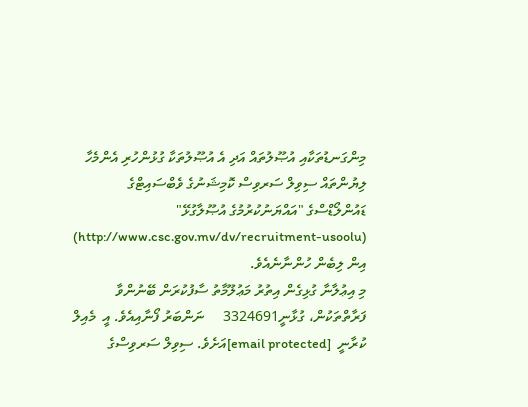މިންގަނޑުތަކާއި އުޞޫލުތައް އަދި އެ އުޞޫލުތަކާ ގުޅުންހުރި އެންމެހާ ލިޔުންތައް ސިވިލް ސަރވިސް ކޮމިޝަނުގެ ވެބްސައިޓްގެ ޑައުންލޯޑްސްގެ "އައްޔަނުކުރުމުގެ އުޞޫލާގުޅޭ" (http://www.csc.gov.mv/dv/recruitment-usoolu) އިން ލިބެން ހުންނާނެއެވެ.
މި އިޢުލާނާ ގުޅިގެން އިތުރު މަޢުލޫމާތު ސާފުކުރަން ބޭނުންވާ ފަރާތްތަކުން، ގުޅާނީ3324691     ނަންބަރު ފޯނާއިއެވެ. އީ  މެއިލް ކުރާނީ  [email protected]އަށެވެ. ސިވިލް ސަރވިސްގެ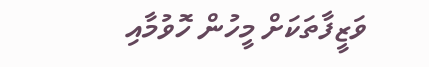ވަޒީފާތަކަށް މީހުން ހޮވުމާއި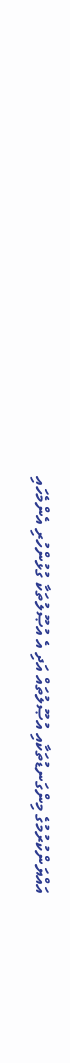އައްޔަންކުރުމުގެ މިންގަނޑުތަކާއި އުޞޫލުތައް އަދި އެ އުޞޫލުތަކާ ގުޅުންހުރި އެންމެހައި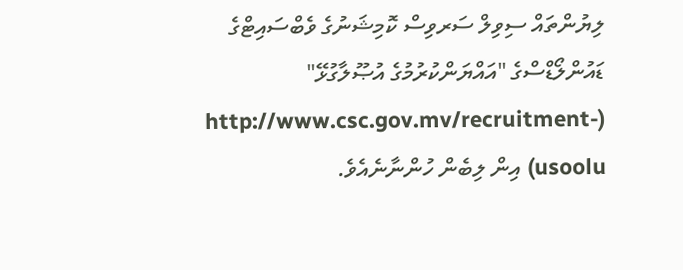ލިޔުންތައް ސިވިލް ސަރވިސް ކޮމިޝަނުގެ ވެބްސައިޓްގެ ޑައުންލޯޑްސްގެ "އައްޔަންކުރުމުގެ އުޞޫލާގުޅޭ" (http://www.csc.gov.mv/recruitment-usoolu) އިން ލިބެން ހުންނާނެއެވެ.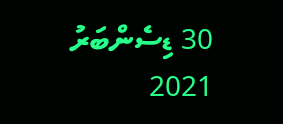30 ޑިސެންބަރު 2021